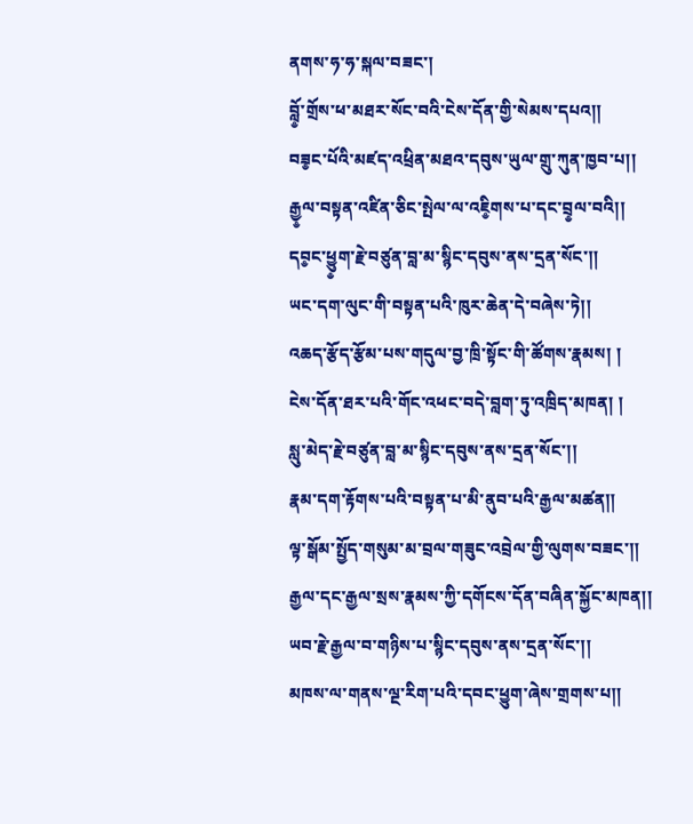ནགས་ཧ་ཧ་སྐལ་བཟང་།
བློ༵་གྲོས་ཕ་མཐར་སོང་བའི་ངེས་དོན་གྱི་སེམས་དཔའ།།
བཟ༵ང་པོའི་མཛད་འཕྲིན་མཐའ་དབུས་ཡུལ་གྲུ་ཀུན་ཁྱབ་པ།།
རྒྱ༵ལ་བསྟན་འཛིན་ཅིང་སྤེལ་ལ་འཇི༵གས་པ་དང་བྲ༵ལ་བའི།།
དབ༵ང་ཕྱུ༵ག་རྗེ་བཙུན་བླ་མ་སྙིང་དབུས་ནས་དྲན་སོང་།།
ཡང་དག་ལུང་གི་བསྟན་པའི་ཁུར་ཆེན་དེ་བཞེས་ཏེ།།
འཆད་རྩོད་རྩོམ་པས་གདུལ་བྱ་ཁྲི་སྟོང་གི་ཚོགས་རྣམས། །
ངེས་དོན་ཐར་པའི་གོང་འཕང་བདེ་བླག་ཏུ་འཁྲིད་མཁན། །
སླུ་མེད་རྗེ་བཙུན་བླ་མ་སྙིང་དབུས་ནས་དྲན་སོང་།།
རྣམ་དག་རྟོགས་པའི་བསྟན་པ་མི་ནུབ་པའི་རྒྱལ་མཚན།།
ལྟ་སྒོམ་སྤྱོད་གསུམ་མ་བྲལ་གཟུང་འབྲེལ་གྱི་ལུགས་བཟང་།།
རྒྱལ་དང་རྒྱལ་སྲས་རྣམས་ཀྱི་དགོངས་དོན་བཞིན་སྐྱོང་མཁན།།
ཡབ་རྗེ་རྒྱལ་བ་གཉིས་པ་སྙིང་དབུས་ནས་དྲན་སོང་།།
མཁས་ལ་གནས་ལྔ་རིག་པའི་དབང་ཕྱུག་ཞེས་གྲགས་པ།།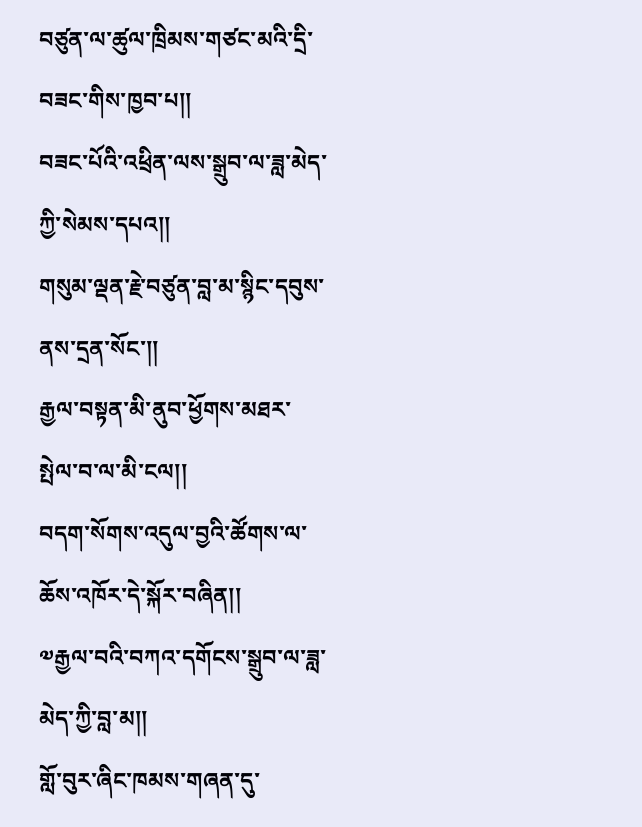བཙུན་ལ་ཚུལ་ཁྲིམས་གཙང་མའི་དྲི་བཟང་གིས་ཁྱབ་པ།།
བཟང་པོའི་འཕྲིན་ལས་སྒྲུབ་ལ་ཟླ་མེད་ཀྱི་སེམས་དཔའ།།
གསུམ་ལྡན་རྗེ་བཙུན་བླ་མ་སྙིང་དབུས་ནས་དྲན་སོང་།།
རྒྱལ་བསྟན་མི་ནུབ་ཕྱོགས་མཐར་སྤེལ་བ་ལ་མི་ངལ།།
བདག་སོགས་འདུལ་བྱའི་ཚོགས་ལ་ཆོས་འཁོར་དེ་སྐོར་བཞིན།།
༧རྒྱལ་བའི་བཀའ་དགོངས་སྒྲུབ་ལ་ཟླ་མེད་ཀྱི་བླ་མ།།
གློ་བུར་ཞིང་ཁམས་གཞན་དུ་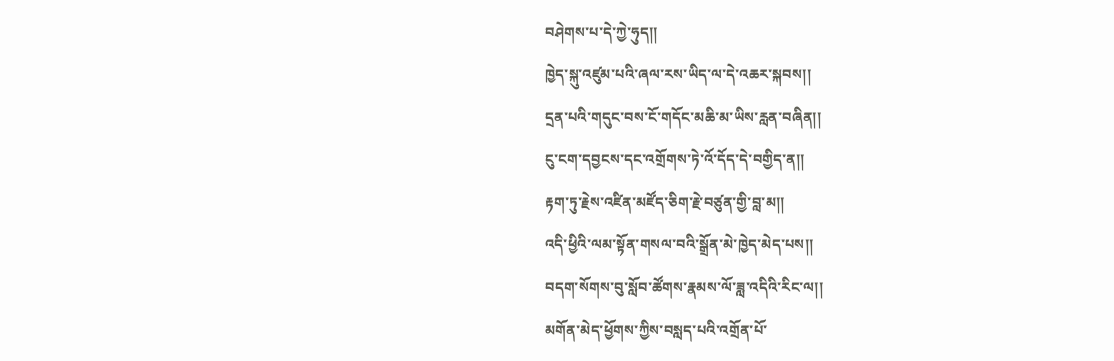བཤེགས་པ་དེ་ཀྱེ་ཧུད།།
ཁྱེད་སྐུ་འཛུམ་པའི་ཞལ་རས་ཡིད་ལ་དེ་འཆར་སྐབས།།
དྲན་པའི་གདུང་བས་ངོ་གདོང་མཆི་མ་ཡིས་རླན་བཞིན།།
ངུ་ངག་དབྱངས་དང་འགྲོགས་ཏེ་འོ་དོད་དེ་བགྱིད་ན།།
རྟག་ཏུ་རྗེས་འཛིན་མཛོད་ཅིག་རྗེ་བཙུན་གྱི་བླ་མ།།
འདི་ཕྱིའི་ལམ་སྟོན་གསལ་བའི་སྒྲོན་མེ་ཁྱེད་མེད་པས།།
བདག་སོགས་བུ་སློབ་ཚོགས་རྣམས་ལོ་ཟླ་འདིའི་རིང་ལ།།
མགོན་མེད་ཕྱོགས་ཀྱིས་བསླད་པའི་འགྲོན་པོ་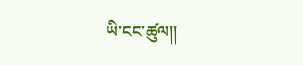ཡི་ངང་ཚུལ།།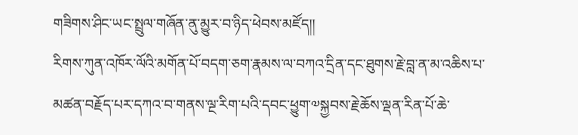གཟིགས་ཤིང་ཡང་སྤྲུལ་གཞོན་ནུ་མྱུར་བ་ཉིད་ཕེབས་མཛོད།།
རིགས་ཀུན་འཁོར་ལོའི་མགོན་པོ་བདག་ཅག་རྣམས་ལ་བཀའ་དྲིན་དང་ཐུགས་རྗེ་བླ་ན་མ་འཆིས་པ་མཚན་བརྗོད་པར་དཀའ་བ་གནས་ལྔ་རིག་པའི་དབང་ཕྱུག་༧སྐྱབས་རྗེ་ཆོས་ལྡན་རིན་པོ་ཆེ་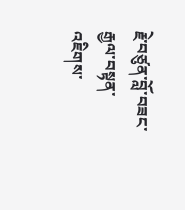རྗེ་བཙུན་བློ་བཟང་རྒྱལ་བསྟན་འཇིགས་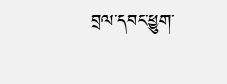བྲལ་དབང་ཕྱུག་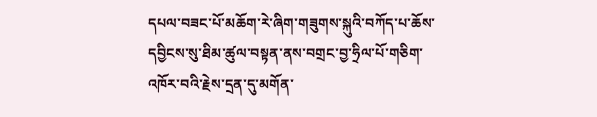དཔལ་བཟང་པོ་མཆོག་རེ་ཞིག་གཟུགས་སྐུའི་བཀོད་པ་ཆོས་དབྱིངས་སུ་ཐིམ་ཚུལ་བསྟན་ནས་བགྲང་བྱ་ཧྲིལ་པོ་གཅིག་འཁོར་བའི་རྗེས་དྲན་དུ་མགོན་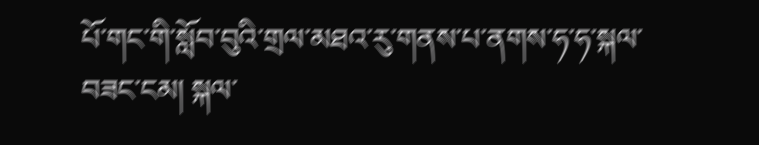པོ་གང་གི་སློབ་བུའི་གྲལ་མཐའ་རུ་གནས་པ་ནགས་ཧ་ཧ་སྐལ་བཟང་ངམ། སྐལ་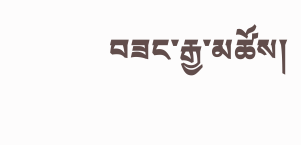བཟང་རྒྱ་མཚོས།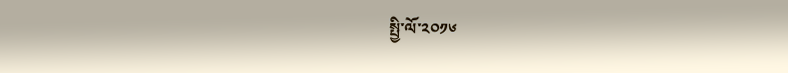སྤྱི་ལོ་༢༠༡༦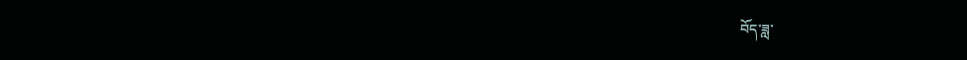བོད་ཟླ་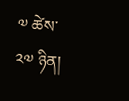༧ ཚེས་༢༧ ཉིན།